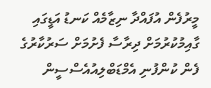މީރުފެން އުފައްދާ ނިޒާމެއް ކަނޑު އަޑީގައި ގާއިމުކުރުމަށް ދިރާސާ ފެށުމަށް ސަރުކާރުގެ ފެން ކުންފުނި އެމްޑަބްލިއުއެސްސީން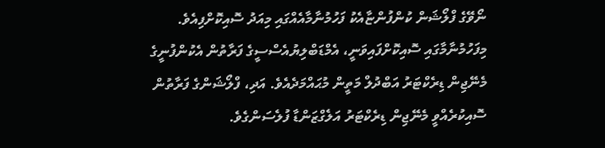ނޯވޭގެ ފްލޯޝަން ކުންފުންޏާއެކު ފަހުމުނާމާއެއްގައި މިއަދު ސޮއިކޮށްފިއެވެ.
މިފަހުމުނާމާގައި ސޮއިކޮށްފައިވަނީ، އެމްޑަބްލިޔުއެސްސީގެ ފަރާތުން އެކުންފުނީގެ މެނޭޖިން ޑިރެކްޓަރު އަބްދުލް މަތީން މުޙައްމަދެއެވެ. އަދި، ފްލޯޝަންގެ ފަރާތުން ސޮއިކުރެއްވީ މެނޭޖިން ޑިރެކްޓަރު އަލެގްޒަންޑާ ފުލެސަންގެވެ.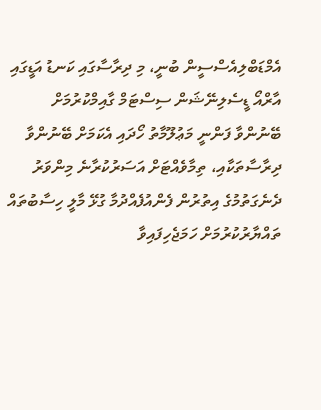އެމްޑަބްލިއެސްސީން ބުނީ، މި ދިރާސާގައި ކަނޑު އަޑީގައި އާރްއޯ ޑީސެލިނޭޝަން ސިސްޓަމް ގާއިމްކުރުމަށް ބޭނުންވާ ފަންނީ މަޢުލޫމާތު ހޯދައި އެކަމަށް ބޭނުންވާ ދިރާސާތަކާއި، ތިމާވެއްޓަށް އަސަރުކުރާނެ މިންވަރު ދެނެގަތުމުގެ އިތުރުން ފެންއުފެއްދުމާ ގުޅޭ މާލީ ހިސާބުތައް ތައްޔާރުކުރުމަށް ހަމަޖެހިފައިވާ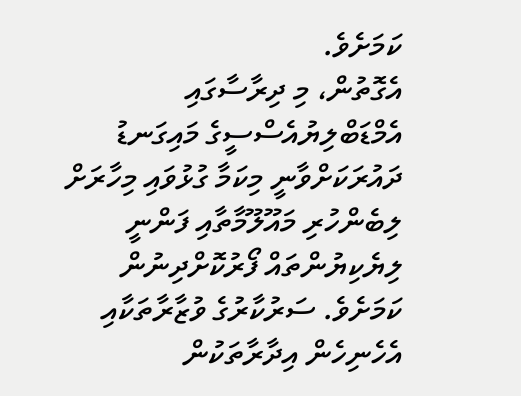ކަމަށެވެ.
އެގޮތުން، މި ދިރާސާގައި އެމްޑަބްލިޔުއެސްސީގެ މައިގަނޑު ދައުރަކަށްވާނީ މިކަމާ ގުޅުވައި މިހާރަށް ލިބެންހުރި މައޫލޫމާތާއި ފަންނީ ލިޔެކިޔުންތައް ފޯރުކޮށްދިނުން ކަމަށެވެ. ސަރުކާރުގެ ވުޒާރާތަކާއި އެހެނިހެން އިދާރާތަކުން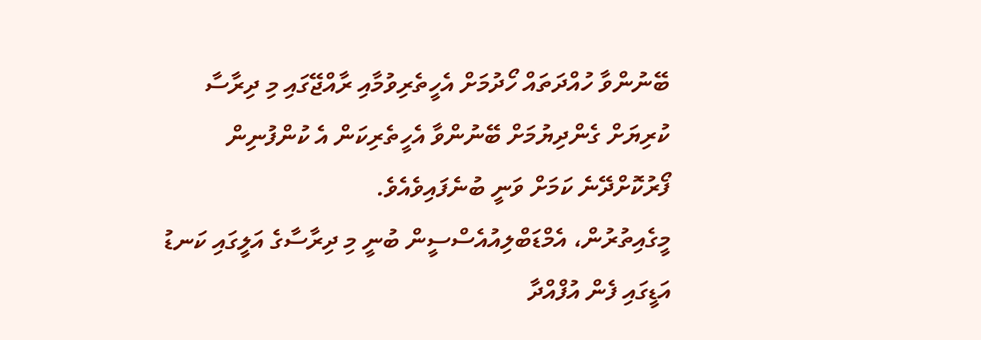ބޭނުންވާ ހުއްދަތައް ހޯދުމަށް އެހީތެރިވުމާއި ރާއްޖޭގައި މި ދިރާސާ ކުރިޔަށް ގެންދިޔުމަށް ބޭނުންވާ އެހީތެރިކަން އެ ކުންފުނިން ފޯރުކޮށްދޭނެ ކަމަށް ވަނީ ބުނެފައިވެއެވެ.
މީގެއިތުރުން، އެމްޑަބްލިއުއެސްސީން ބުނީ މި ދިރާސާގެ އަލީގައި ކަނޑު އަޑީގައި ފެން އުފްއްދާ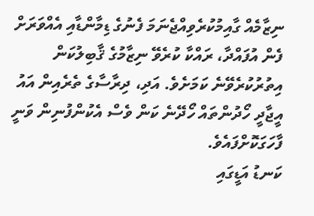ނިޒާމެއް ގާއިމުކުރެވިއްޖެނަމަ ފެނުގެ ޑިމާންޑާއި އެއްވަރަށް ފެން އުފައްދާ، ރައްކާ ކުރެވޭ ނިޒާމުގެ ޤާބިލުކަން އިތުރުކުރެވޭނެ ކަމަށެވެ. އަދި، ދިރާސާގެ ތެރެއިން އައު އީޖާދީ ހޯދުންތައް ހޯދޭނެ ކަން ވެސް އެކުންފުނިން ވަނީ ފާހަގަކޮށްފައެވެ.
ކަނޑު އަޑީގައި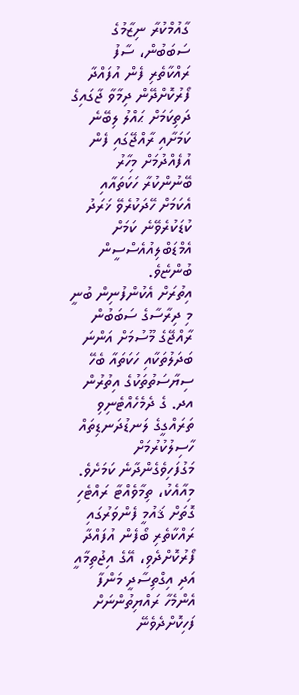ގާއުމްކުރާ ނިޒާމުގެ ސަބަބުން، ސާފު ރައްކާތެރި ފެން އުފައްދާ ފޯރުކޮށްދޭން ދިމާވާ ޖާގައިގެ ދަތިކަމަށް ޙައްލު ލިބޭނެ ކަމަށާއި ރާއްޖޭގައި ފެން އުފެއްދުމަށް މިހާރު ބޭނުންކުރާ ހަކަތައާއި އެކަމަށް ހޭދަކުރެވޭ ޚަރަދު ކުޑަކުރެވޭނެ ކަމަށް އެމްޑަބްލިއުއެސްސީން ބުންޏެވެ.
އިތުރަށް އެކުންފުނިން ބުނީ މި ދިރާސާގެ ސަބަބުން ރާއްޖޭގެ މޫސުމަށް އަންނަ ބަދަލުތަކާއި ހަކަތައާ ބެހޭ ސިޔާސަތުތަކުގެ އިތުރުން އދ. ގެ ދެމެހެއްޓެނިވި ތަރައްގީގެ ލަނޑުދަނޑިތައް ހާސިލުކުރުމަށް މަގުފަހިވެގެންދާނެ ކަމަށެވެ.
މިއާއެކު، ތިމާވެއްޓާ ރައްޓެހި ގޮތަށް ޤައުމީ ފެންވަރުގައި ރައްކާތެރި ބޯފެން އުފައްދާ ފޯރުކޮށްދެވި، އޭގެ އިޖުތިމާއީ އަދި އިގްތިސާދީ މަންފާ އެންމެހާ ރައްޔިތުންނަށް ފަހިކޮށްދެވެނޭ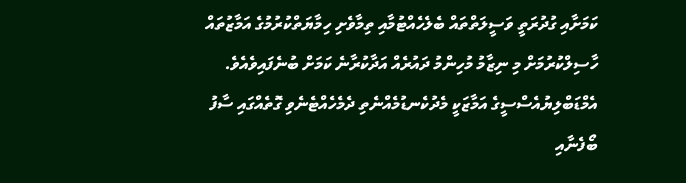ކަމަށާއި ގުދުރަތީ ވަސީލަތްތައް ބެލެހެއްޓުމާއި ތިމާވެށި ހިމާޔަތްކުރުމުގެ އަމާޒުތައް ހާސިލްކުރުމަށް މި ނިޒާމު މުހިންމު ދައުރެއް އަދާކުރާނެ ކަމަށް ބުނެފައިވެއެވެ.
އެމްޑަބްލިޔުއެސްސީގެ އަމާޒަކީ މެދުކެނޑުމެއްނެތި ދެމެހެއްޓެނެވި ގޮތެއްގައި ސާފު ބޯފެނާއި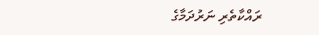ރައްކާތެރި ނަރުދަމާގެ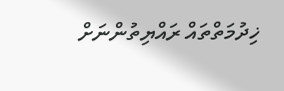ޚިދުމަތްތައް ރައްޔިތުންނަށް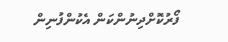ފޯރުކޮށްދިނުންކަން އެކުންފުނިން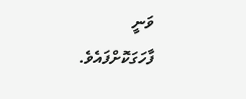ވަނީ ފާހަގަކޮށްފައެވެ.